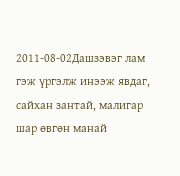2011-08-02Дашзэвэг лам гэж үргэлж инээж явдаг, сайхан зантай, малигар шар өвгөн манай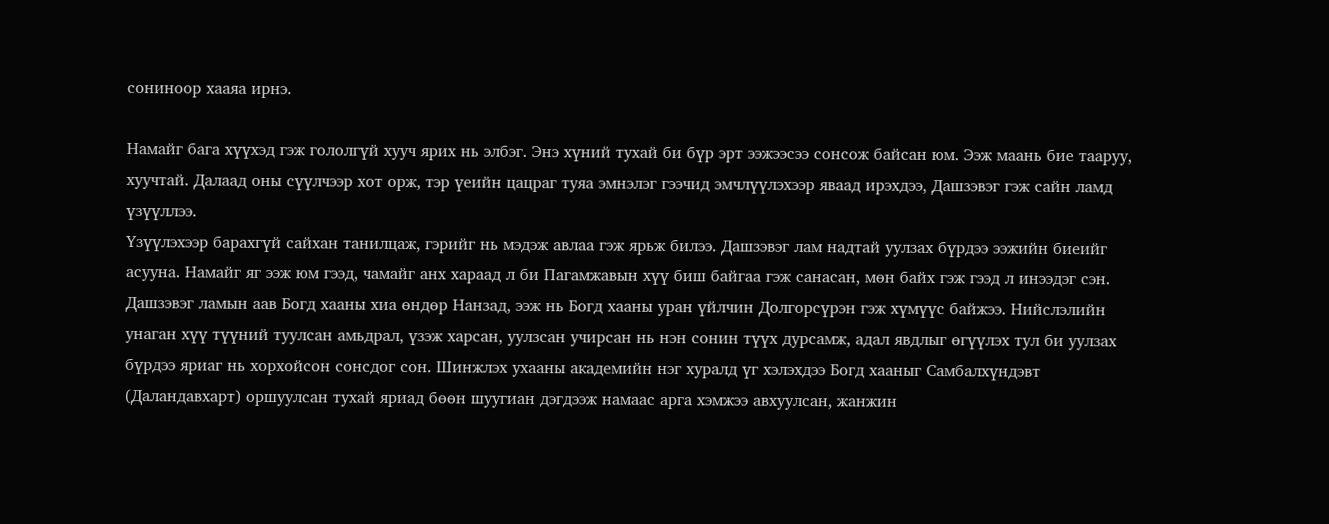сониноор хааяа ирнэ.

Намайг бага хүүхэд гэж гололгүй хууч ярих нь элбэг. Энэ хүний тухай би бүр эрт ээжээсээ сонсож байсан юм. Ээж маань бие тааруу, хуучтай. Далаад оны сүүлчээр хот орж, тэр үеийн цацраг туяа эмнэлэг гээчид эмчлүүлэхээр яваад ирэхдээ, Дашзэвэг гэж сайн ламд үзүүллээ.
Үзүүлэхээр барахгүй сайхан танилцаж, гэрийг нь мэдэж авлаа гэж ярьж билээ. Дашзэвэг лам надтай уулзах бүрдээ ээжийн биеийг асууна. Намайг яг ээж юм гээд, чамайг анх хараад л би Пагамжавын хүү биш байгаа гэж санасан, мөн байх гэж гээд л инээдэг сэн.
Дашзэвэг ламын аав Богд хааны хиа өндөр Нанзад, ээж нь Богд хааны уран үйлчин Долгорсүрэн гэж хүмүүс байжээ. Нийслэлийн унаган хүү түүний туулсан амьдрал, үзэж харсан, уулзсан учирсан нь нэн сонин түүх дурсамж, адал явдлыг өгүүлэх тул би уулзах бүрдээ яриаг нь хорхойсон сонсдог сон. Шинжлэх ухааны академийн нэг хуралд үг хэлэхдээ Богд хааныг Самбалхүндэвт (Даландавхарт) оршуулсан тухай яриад бөөн шуугиан дэгдээж намаас арга хэмжээ авхуулсан, жанжин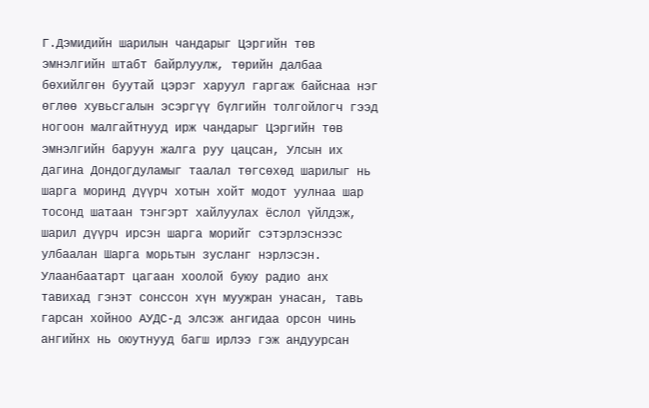Г.Дэмидийн шарилын чандарыг Цэргийн төв эмнэлгийн штабт байрлуулж, төрийн далбаа бөхийлгөн буутай цэрэг харуул гаргаж байснаа нэг өглөө хувьсгалын эсэргүү бүлгийн толгойлогч гээд ногоон малгайтнууд ирж чандарыг Цэргийн төв эмнэлгийн баруун жалга руу цацсан, Улсын их дагина Дондогдуламыг таалал төгсөхөд шарилыг нь шарга моринд дүүрч хотын хойт модот уулнаа шар тосонд шатаан тэнгэрт хайлуулах ёслол үйлдэж, шарил дүүрч ирсэн шарга морийг сэтэрлэснээс улбаалан Шарга морьтын зусланг нэрлэсэн.
Улаанбаатарт цагаан хоолой буюу радио анх тавихад гэнэт сонссон хүн муужран унасан, тавь гарсан хойноо АУДС-д элсэж ангидаа орсон чинь ангийнх нь оюутнууд багш ирлээ гэж андуурсан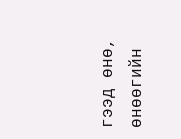гээд өнө, өнөөгийн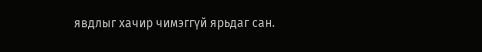явдлыг хачир чимэггүй ярьдаг сан.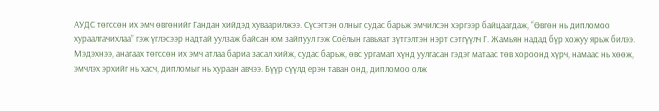АУДС төгссөн их эмч өвгөнийг Гандан хийдэд хуваарилжээ. Сүсэгтэн олныг судас барьж эмчилсэн хэргээр байцаагдаж, “Өвгөн нь дипломоо хураалгачихлаа” гэж үглэсээр надтай уулзаж байсан юм зайпуул гэж Соёлын гавьяат зүтгэлтэн нэрт сэтгүүлч Г. Жамьян надад бүр хожуу ярьж билээ.
Мэдэхнээ, анагаах төгссөн их эмч атлаа бариа засал хийж, судас барьж, өвс ургамап хүнд уулгасан гэдэг матаас төв хороонд хүрч, намаас нь хөөж, эмчлэх эрхийг нь хасч, дипломыг нь хураан авчээ. Бүүр сүүлд ерэн таван онд, дипломоо олж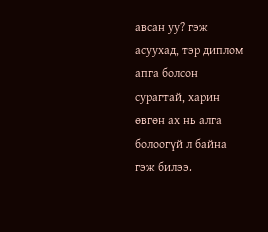авсан уу? гэж асуухад, тэр диплом апга болсон сурагтай, харин өвгөн ах нь алга болоогүй л байна гэж билээ.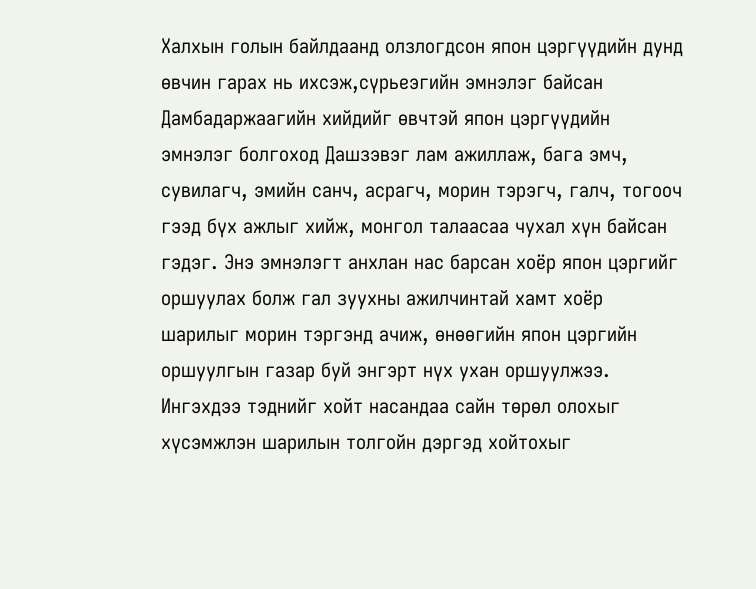Халхын голын байлдаанд олзлогдсон япон цэргүүдийн дунд өвчин гарах нь ихсэж,сүрьеэгийн эмнэлэг байсан Дамбадаржаагийн хийдийг өвчтэй япон цэргүүдийн эмнэлэг болгоход Дашзэвэг лам ажиллаж, бага эмч, сувилагч, эмийн санч, асрагч, морин тэрэгч, галч, тогооч гээд бүх ажлыг хийж, монгол талаасаа чухал хүн байсан гэдэг. Энэ эмнэлэгт анхлан нас барсан хоёр япон цэргийг оршуулах болж гал зуухны ажилчинтай хамт хоёр шарилыг морин тэргэнд ачиж, өнөөгийн япон цэргийн оршуулгын газар буй энгэрт нүх ухан оршуулжээ.
Ингэхдээ тэднийг хойт насандаа сайн төрөл олохыг хүсэмжлэн шарилын толгойн дэргэд хойтохыг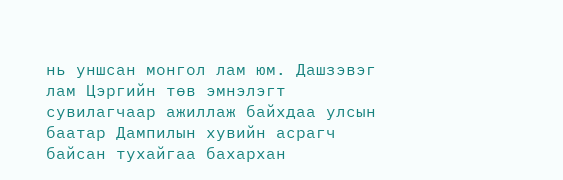нь уншсан монгол лам юм. Дашзэвэг лам Цэргийн төв эмнэлэгт сувилагчаар ажиллаж байхдаа улсын баатар Дампилын хувийн асрагч байсан тухайгаа бахархан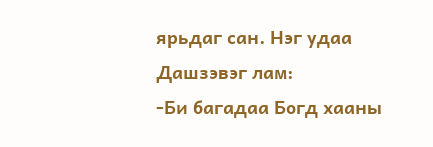ярьдаг сан. Нэг удаа Дашзэвэг лам:
-Би багадаа Богд хааны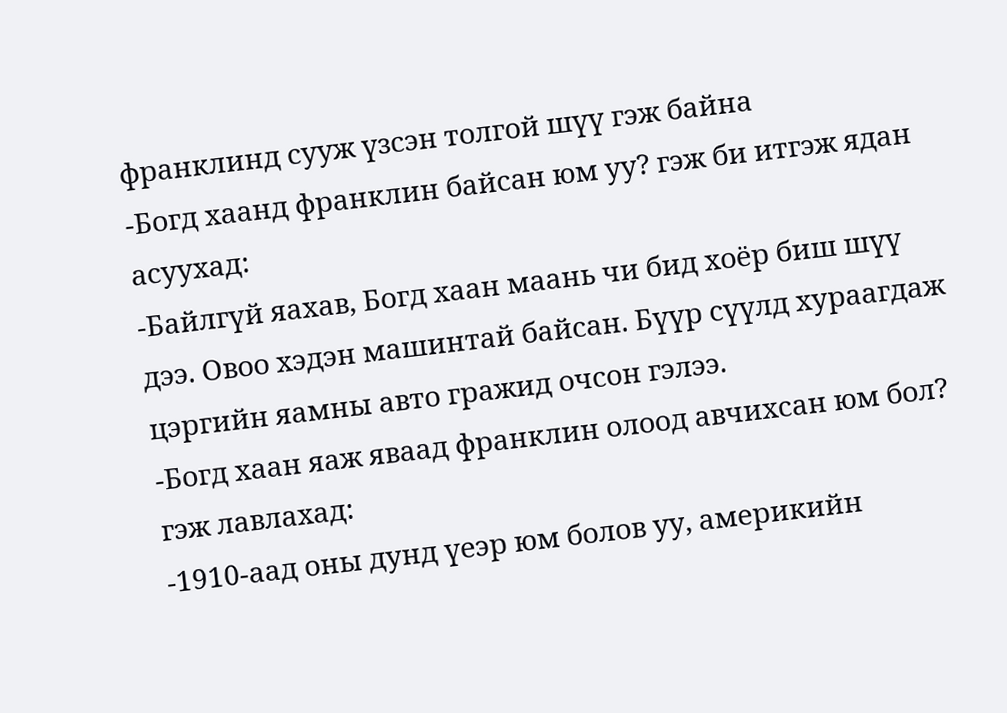франклинд сууж үзсэн толгой шүү гэж байна
-Богд хаанд франклин байсан юм уу? гэж би итгэж ядан асуухад:
-Байлгүй яахав, Богд хаан маань чи бид хоёр биш шүү дээ. Овоо хэдэн машинтай байсан. Бүүр сүүлд хураагдаж цэргийн яамны авто гражид очсон гэлээ.
-Богд хаан яаж яваад франклин олоод авчихсан юм бол? гэж лавлахад:
-1910-аад оны дунд үеэр юм болов уу, америкийн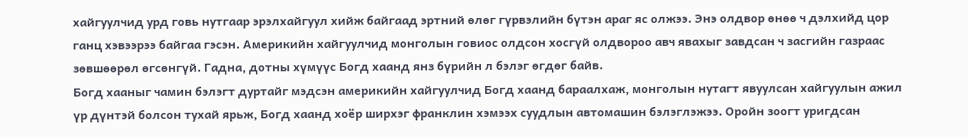хайгуулчид урд говь нутгаар эрэлхайгуул хийж байгаад эртний өлөг гүрвэлийн бүтэн араг яс олжээ. Энэ олдвор өнөө ч дэлхийд цор ганц хэвээрээ байгаа гэсэн. Америкийн хайгуулчид монголын говиос олдсон хосгүй олдвороо авч явахыг завдсан ч засгийн газраас зөвшөөрөл өгсөнгүй. Гадна, дотны хүмүүс Богд хаанд янз бүрийн л бэлэг өгдөг байв.
Богд хааныг чамин бэлэгт дуртайг мэдсэн америкийн хайгуулчид Богд хаанд бараалхаж, монголын нутагт явуулсан хайгуулын ажил үр дүнтэй болсон тухай ярьж, Богд хаанд хоёр ширхэг франклин хэмээх суудлын автомашин бэлэглэжээ. Оройн зоогт уригдсан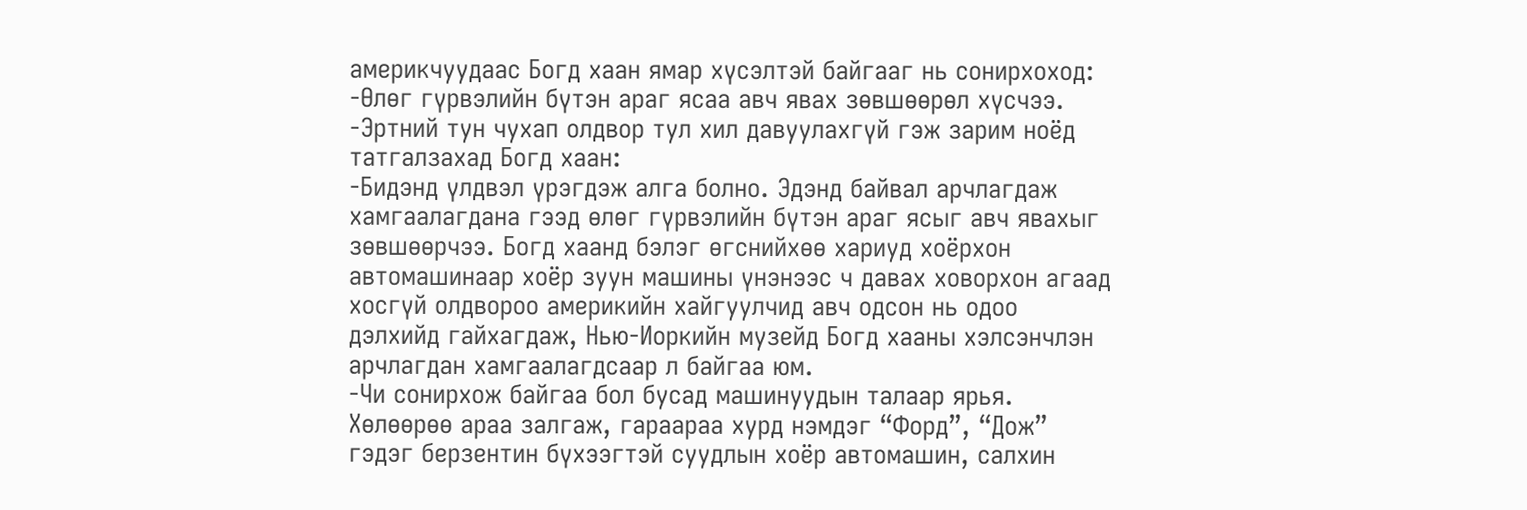америкчуудаас Богд хаан ямар хүсэлтэй байгааг нь сонирхоход:
-Өлөг гүрвэлийн бүтэн араг ясаа авч явах зөвшөөрөл хүсчээ.
-Эртний тун чухап олдвор тул хил давуулахгүй гэж зарим ноёд татгалзахад Богд хаан:
-Бидэнд үлдвэл үрэгдэж алга болно. Эдэнд байвал арчлагдаж хамгаалагдана гээд өлөг гүрвэлийн бүтэн араг ясыг авч явахыг зөвшөөрчээ. Богд хаанд бэлэг өгснийхөө хариуд хоёрхон автомашинаар хоёр зуун машины үнэнээс ч давах ховорхон агаад хосгүй олдвороо америкийн хайгуулчид авч одсон нь одоо дэлхийд гайхагдаж, Нью-Иоркийн музейд Богд хааны хэлсэнчлэн арчлагдан хамгаалагдсаар л байгаа юм.
-Чи сонирхож байгаа бол бусад машинуудын талаар ярья. Хөлөөрөө араа залгаж, гараараа хурд нэмдэг “Форд”, “Дож” гэдэг берзентин бүхээгтэй суудлын хоёр автомашин, салхин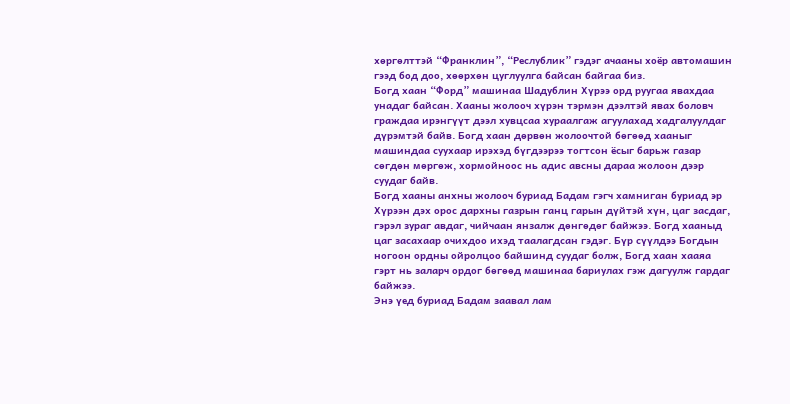хөргөлттэй “Франклин”, “Реслублик” гэдэг ачааны хоёр автомашин гээд бод доо, хөөрхөн цуглуулга байсан байгаа биз.
Богд хаан “Форд” машинаа Шадублин Хүрээ орд руугаа явахдаа унадаг байсан. Хааны жолооч хүрэн тэрмэн дээлтэй явах боловч граждаа ирэнгүүт дээл хувцсаа хураалгаж агуулахад хадгалуулдаг дүрэмтэй байв. Богд хаан дөрвөн жолоочтой бөгөөд хааныг машиндаа суухаар ирэхэд бүгдээрээ тогтсон ёсыг барьж газар сөгдөн мөргөж, хормойноос нь адис авсны дараа жолоон дээр суудаг байв.
Богд хааны анхны жолооч буриад Бадам гэгч хамниган буриад эр Хүрээн дэх орос дархны газрын ганц гарын дүйтэй хүн, цаг засдаг, гэрэл зураг авдаг, чийчаан янзалж дөнгөдөг байжээ. Богд хааныд цаг засахаар очихдоо ихэд таалагдсан гэдэг. Бүр сүүлдээ Богдын ногоон ордны ойролцоо байшинд суудаг болж, Богд хаан хааяа гэрт нь заларч ордог бөгөөд машинаа бариулах гэж дагуулж гардаг байжээ.
Энэ үед буриад Бадам заавал лам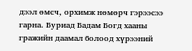дээл өмсч, орхимж нөмөрч гэрээсээ гарна. Буриад Бадам Богд хааны гражийн даамал болоод хүрээний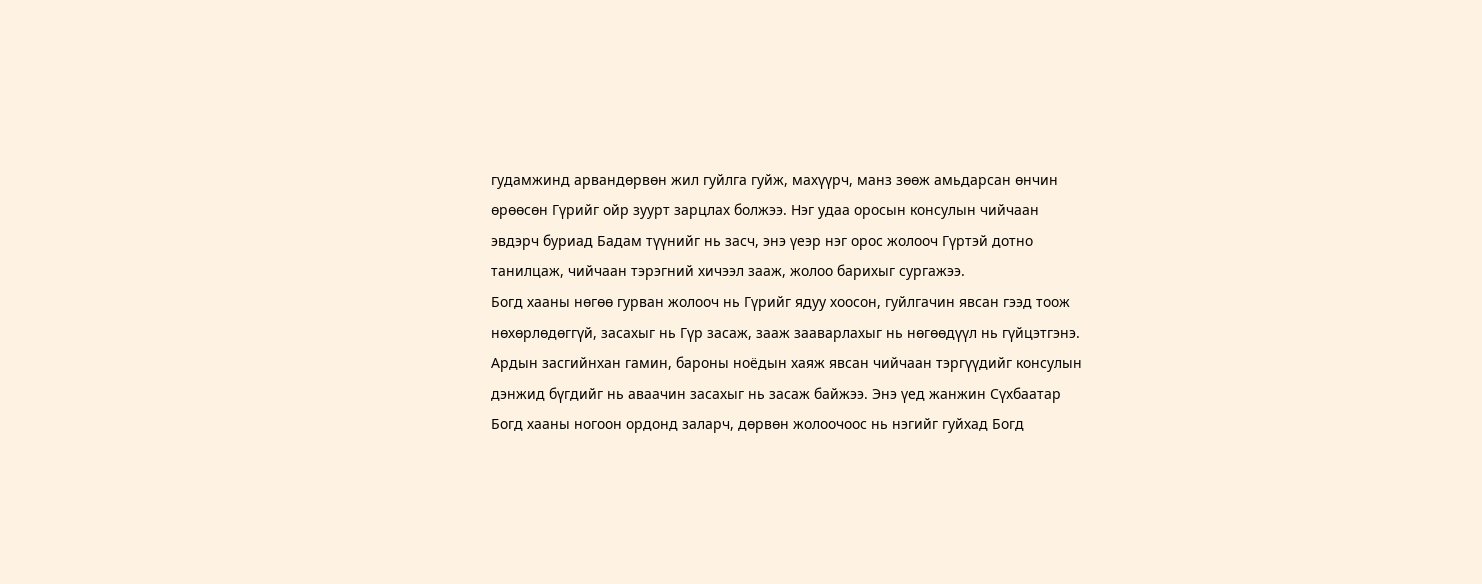гудамжинд арвандөрвөн жил гуйлга гуйж, махүүрч, манз зөөж амьдарсан өнчин өрөөсөн Гүрийг ойр зуурт зарцлах болжээ. Нэг удаа оросын консулын чийчаан эвдэрч буриад Бадам түүнийг нь засч, энэ үеэр нэг орос жолооч Гүртэй дотно танилцаж, чийчаан тэрэгний хичээл зааж, жолоо барихыг сургажээ.
Богд хааны нөгөө гурван жолооч нь Гүрийг ядуу хоосон, гуйлгачин явсан гээд тоож нөхөрлөдөггүй, засахыг нь Гүр засаж, зааж зааварлахыг нь нөгөөдүүл нь гүйцэтгэнэ. Ардын засгийнхан гамин, бароны ноёдын хаяж явсан чийчаан тэргүүдийг консулын дэнжид бүгдийг нь аваачин засахыг нь засаж байжээ. Энэ үед жанжин Сүхбаатар Богд хааны ногоон ордонд заларч, дөрвөн жолоочоос нь нэгийг гуйхад Богд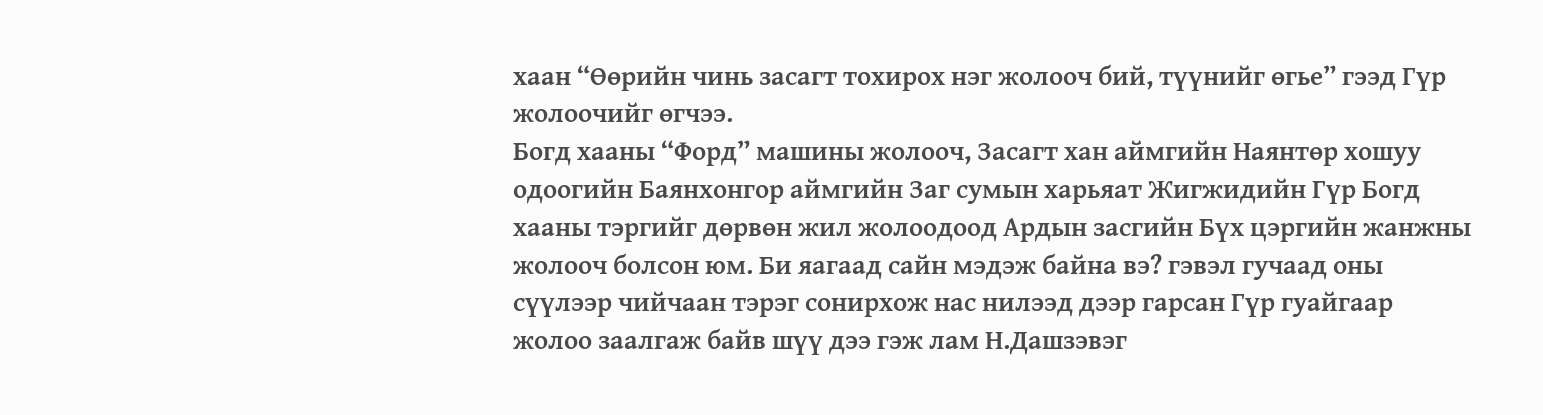хаан “Өөрийн чинь засагт тохирох нэг жолооч бий, түүнийг өгье” гээд Гүр жолоочийг өгчээ.
Богд хааны “Форд” машины жолооч, Засагт хан аймгийн Наянтөр хошуу одоогийн Баянхонгор аймгийн Заг сумын харьяат Жигжидийн Гүр Богд хааны тэргийг дөрвөн жил жолоодоод Ардын засгийн Бүх цэргийн жанжны жолооч болсон юм. Би яагаад сайн мэдэж байна вэ? гэвэл гучаад оны сүүлээр чийчаан тэрэг сонирхож нас нилээд дээр гарсан Гүр гуайгаар жолоо заалгаж байв шүү дээ гэж лам Н.Дашзэвэг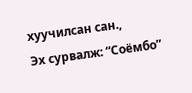хуучилсан сан.,
Эх сурвалж: “Соёмбо”